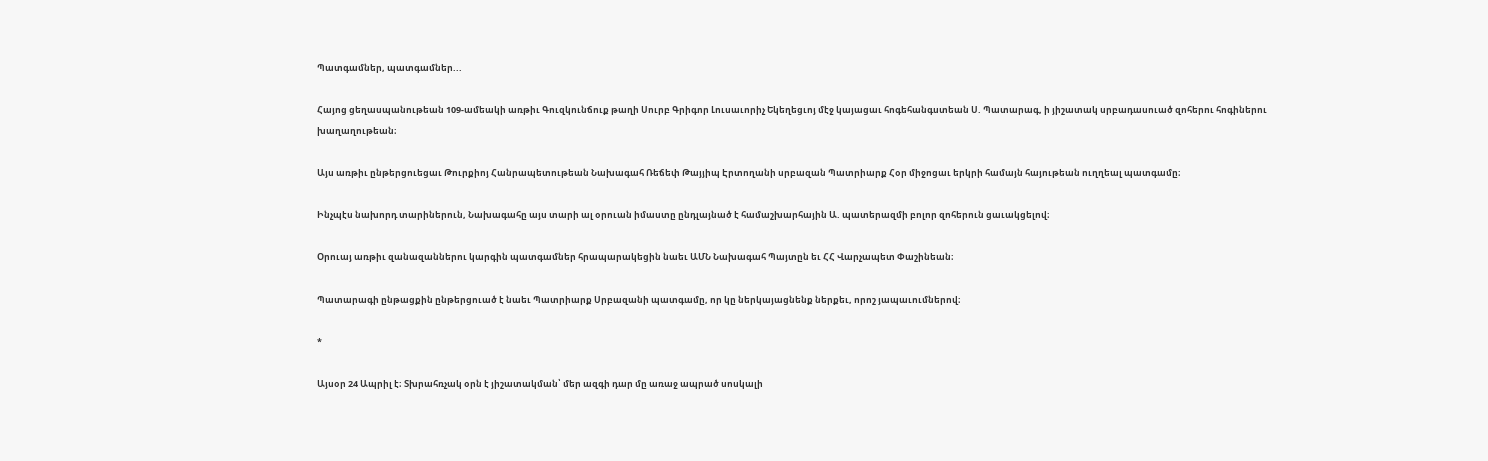Պատգամներ, պատգամներ...

Հայոց ցեղասպանութեան 109-ամեակի առթիւ Գուզկունճուք թաղի Սուրբ Գրիգոր Լուսաւորիչ Եկեղեցւոյ մէջ կայացաւ հոգեհանգստեան Ս. Պատարագ, ի յիշատակ սրբադասուած զոհերու հոգիներու խաղաղութեան։

Այս առթիւ ընթերցուեցաւ Թուրքիոյ Հանրապետութեան Նախագահ Ռեճեփ Թայյիպ Էրտողանի սրբազան Պատրիարք Հօր միջոցաւ երկրի համայն հայութեան ուղղեալ պատգամը։

Ինչպէս նախորդ տարիներուն, Նախագահը այս տարի ալ օրուան իմաստը ընդլայնած է համաշխարհային Ա. պատերազմի բոլոր զոհերուն ցաւակցելով։

Օրուայ առթիւ զանազաններու կարգին պատգամներ հրապարակեցին նաեւ ԱՄՆ Նախագահ Պայտըն եւ ՀՀ Վարչապետ Փաշինեան։

Պատարագի ընթացքին ընթերցուած է նաեւ Պատրիարք Սրբազանի պատգամը, որ կը ներկայացնենք ներքեւ, որոշ յապաւումներով։

*

Այսօր 24 Ապրիլ է։ Տխրահռչակ օրն է յիշատակման՝ մեր ազգի դար մը առաջ ապրած սոսկալի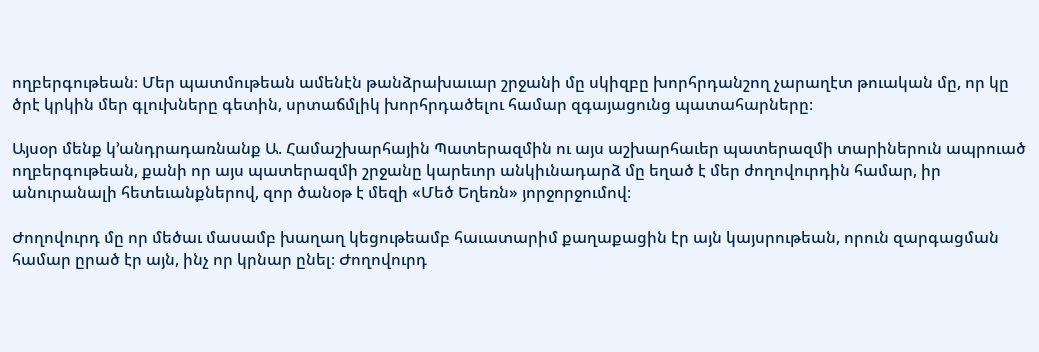ողբերգութեան։ Մեր պատմութեան ամենէն թանձրախաւար շրջանի մը սկիզբը խորհրդանշող չարաղէտ թուական մը, որ կը ծրէ կրկին մեր գլուխները գետին, սրտաճմլիկ խորհրդածելու համար զգայացունց պատահարները։

Այսօր մենք կ՚անդրադառնանք Ա. Համաշխարհային Պատերազմին ու այս աշխարհաւեր պատերազմի տարիներուն ապրուած ողբերգութեան, քանի որ այս պատերազմի շրջանը կարեւոր անկիւնադարձ մը եղած է մեր ժողովուրդին համար, իր անուրանալի հետեւանքներով, զոր ծանօթ է մեզի «Մեծ Եղեռն» յորջորջումով։

Ժողովուրդ մը որ մեծաւ մասամբ խաղաղ կեցութեամբ հաւատարիմ քաղաքացին էր այն կայսրութեան, որուն զարգացման համար ըրած էր այն, ինչ որ կրնար ընել։ Ժողովուրդ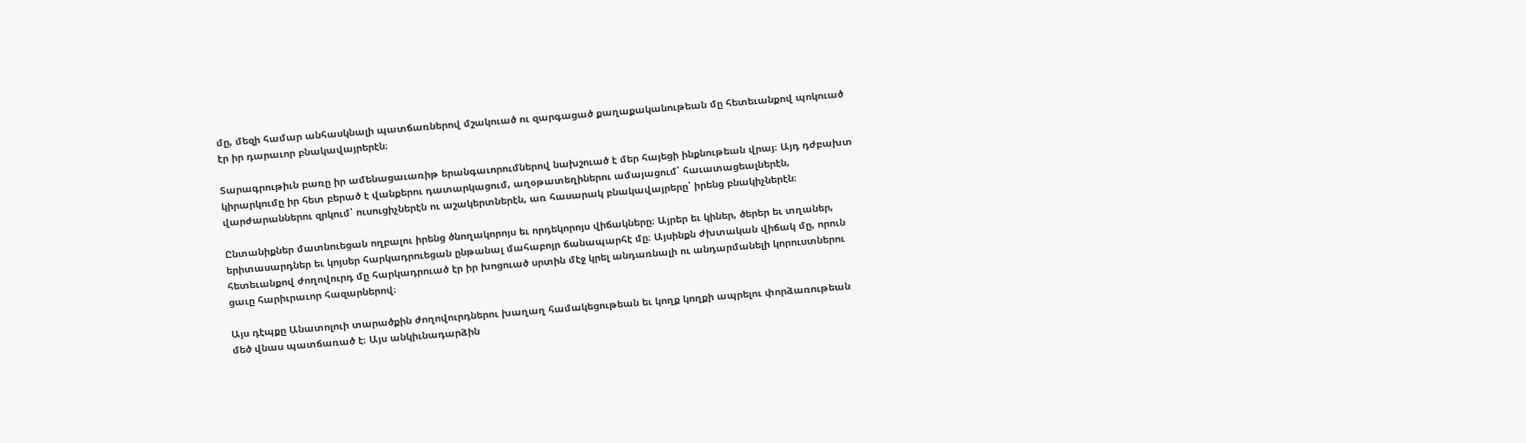մը, մեզի համար անհասկնալի պատճառներով մշակուած ու զարգացած քաղաքականութեան մը հետեւանքով պոկուած էր իր դարաւոր բնակավայրերէն։

Տարագրութիւն բառը իր ամենացաւառիթ երանգաւորումներով նախշուած է մեր հայեցի ինքնութեան վրայ։ Այդ դժբախտ կիրարկումը իր հետ բերած է վանքերու դատարկացում, աղօթատեղիներու ամայացում՝ հաւատացեալներէն, վարժարաններու զրկում՝ ուսուցիչներէն ու աշակերտներէն, առ հասարակ բնակավայրերը՝ իրենց բնակիչներէն։

Ընտանիքներ մատնուեցան ողբալու իրենց ծնողակորոյս եւ որդեկորոյս վիճակները։ Այրեր եւ կիներ, ծերեր եւ տղաներ, երիտասարդներ եւ կոյսեր հարկադրուեցան ընթանալ մահաբոյր ճանապարհէ մը։ Այսինքն ժխտական վիճակ մը, որուն հետեւանքով ժողովուրդ մը հարկադրուած էր իր խոցուած սրտին մէջ կրել անդառնալի ու անդարմանելի կորուստներու ցաւը հարիւրաւոր հազարներով։

Այս դէպքը Անատոլուի տարածքին ժողովուրդներու խաղաղ համակեցութեան եւ կողք կողքի ապրելու փորձառութեան մեծ վնաս պատճառած է։ Այս անկիւնադարձին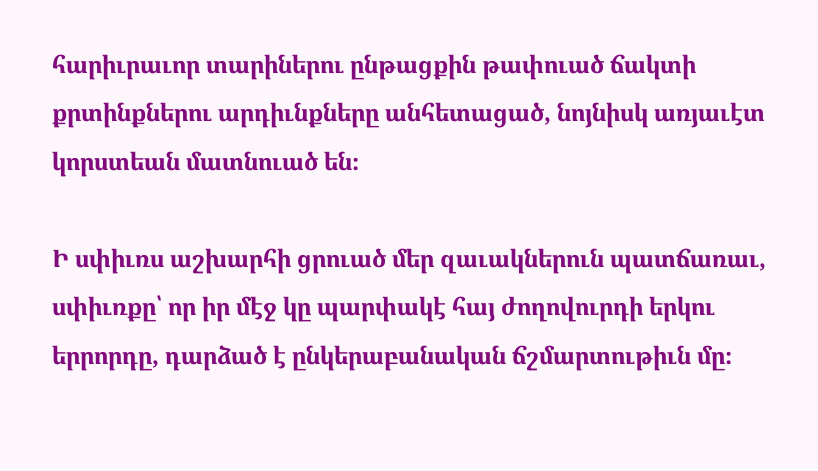հարիւրաւոր տարիներու ընթացքին թափուած ճակտի քրտինքներու արդիւնքները անհետացած, նոյնիսկ առյաւէտ կորստեան մատնուած են։

Ի սփիւռս աշխարհի ցրուած մեր զաւակներուն պատճառաւ, սփիւռքը՝ որ իր մէջ կը պարփակէ հայ ժողովուրդի երկու երրորդը, դարձած է ընկերաբանական ճշմարտութիւն մը։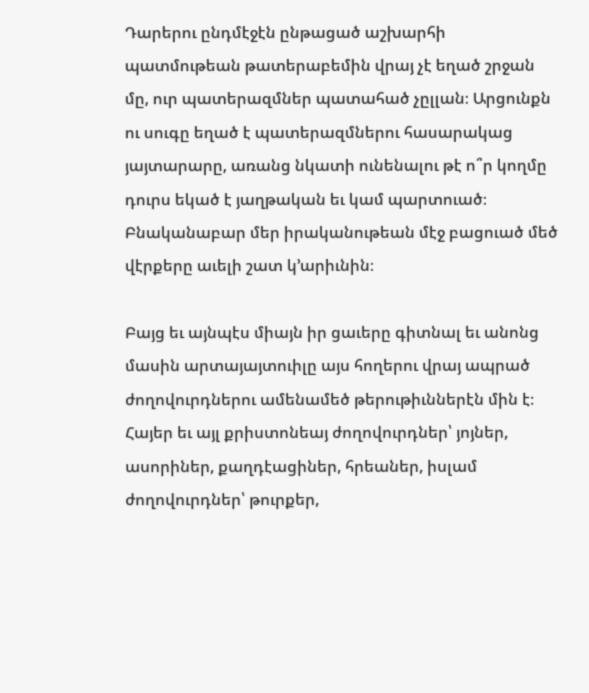Դարերու ընդմէջէն ընթացած աշխարհի պատմութեան թատերաբեմին վրայ չէ եղած շրջան մը, ուր պատերազմներ պատահած չըլլան։ Արցունքն ու սուգը եղած է պատերազմներու հասարակաց յայտարարը, առանց նկատի ունենալու թէ ո՞ր կողմը դուրս եկած է յաղթական եւ կամ պարտուած։ Բնականաբար մեր իրականութեան մէջ բացուած մեծ վէրքերը աւելի շատ կ՚արիւնին։

Բայց եւ այնպէս միայն իր ցաւերը գիտնալ եւ անոնց մասին արտայայտուիլը այս հողերու վրայ ապրած ժողովուրդներու ամենամեծ թերութիւններէն մին է։ Հայեր եւ այլ քրիստոնեայ ժողովուրդներ՝ յոյներ, ասորիներ, քաղդէացիներ, հրեաներ, իսլամ ժողովուրդներ՝ թուրքեր,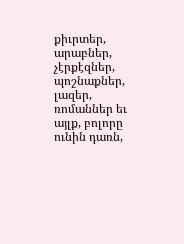քիւրտեր, արաբներ, չէրքէզներ, պոշնաքներ, լազեր, ռոմաններ եւ այլք, բոլորը ունին դառն,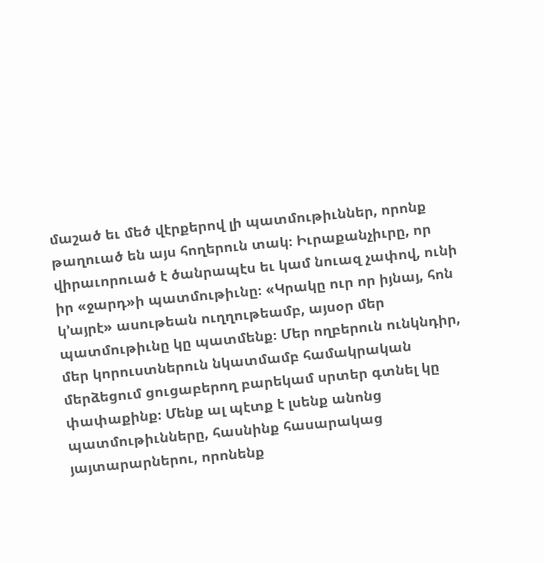մաշած եւ մեծ վէրքերով լի պատմութիւններ, որոնք թաղուած են այս հողերուն տակ։ Իւրաքանչիւրը, որ վիրաւորուած է ծանրապէս եւ կամ նուազ չափով, ունի իր «ջարդ»ի պատմութիւնը։ «Կրակը ուր որ իյնայ, հոն կ՚այրէ» ասութեան ուղղութեամբ, այսօր մեր պատմութիւնը կը պատմենք։ Մեր ողբերուն ունկնդիր, մեր կորուստներուն նկատմամբ համակրական մերձեցում ցուցաբերող բարեկամ սրտեր գտնել կը փափաքինք։ Մենք ալ պէտք է լսենք անոնց պատմութիւնները, հասնինք հասարակաց յայտարարներու, որոնենք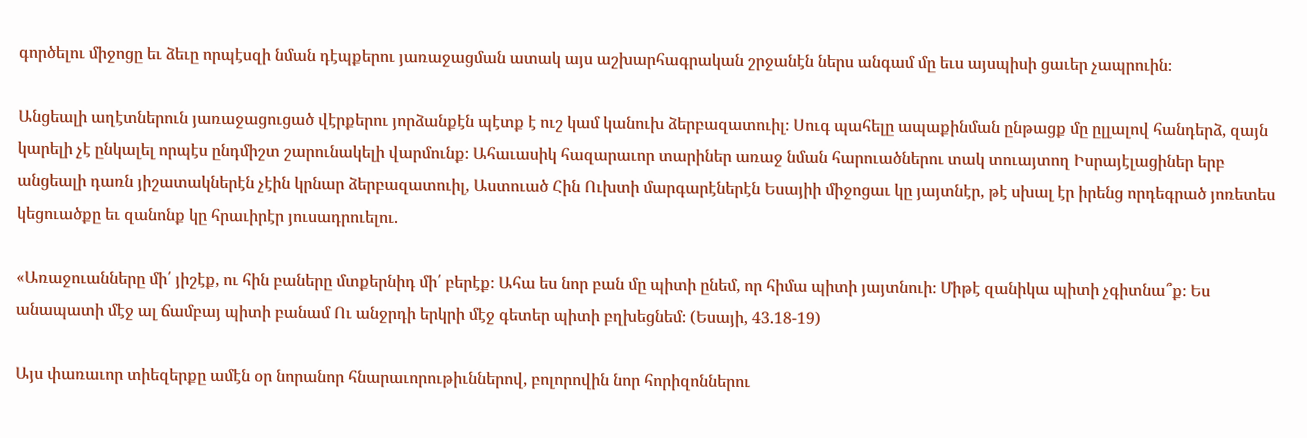գործելու միջոցը եւ ձեւը որպէսզի նման դէպքերու յառաջացման ատակ այս աշխարհագրական շրջանէն ներս անգամ մը եւս այսպիսի ցաւեր չապրուին։

Անցեալի աղէտներուն յառաջացուցած վէրքերու յորձանքէն պէտք է ուշ կամ կանուխ ձերբազատուիլ։ Սուգ պահելը ապաքինման ընթացք մը ըլլալով հանդերձ, զայն կարելի չէ ընկալել որպէս ընդմիշտ շարունակելի վարմունք։ Ահաւասիկ հազարաւոր տարիներ առաջ նման հարուածներու տակ տուայտող Իսրայէլացիներ երբ անցեալի դառն յիշատակներէն չէին կրնար ձերբազատուիլ, Աստուած Հին Ուխտի մարգարէներէն Եսայիի միջոցաւ կը յայտնէր, թէ սխալ էր իրենց որդեգրած յոռետես կեցուածքը եւ զանոնք կը հրաւիրէր յուսադրուելու.

«Առաջուանները մի՛ յիշէք, ու հին բաները մտքերնիդ մի՛ բերէք։ Ահա ես նոր բան մը պիտի ընեմ, որ հիմա պիտի յայտնուի։ Միթէ զանիկա պիտի չգիտնա՞ք։ Ես անապատի մէջ ալ ճամբայ պիտի բանամ Ու անջրդի երկրի մէջ գետեր պիտի բղխեցնեմ։ (Եսայի, 43.18-19)

Այս փառաւոր տիեզերքը ամէն օր նորանոր հնարաւորութիւններով, բոլորովին նոր հորիզոններու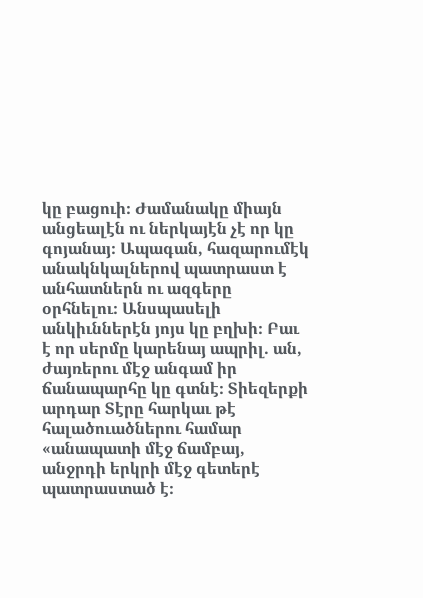կը բացուի։ Ժամանակը միայն անցեալէն ու ներկայէն չէ որ կը գոյանայ։ Ապագան, հազարումէկ անակնկալներով պատրաստ է անհատներն ու ազգերը օրհնելու։ Անսպասելի անկիւններէն յոյս կը բղխի։ Բաւ է որ սերմը կարենայ ապրիլ. ան, ժայռերու մէջ անգամ իր ճանապարհը կը գտնէ։ Տիեզերքի արդար Տէրը հարկաւ թէ հալածուածներու համար «անապատի մէջ ճամբայ, անջրդի երկրի մէջ գետերէ պատրաստած է։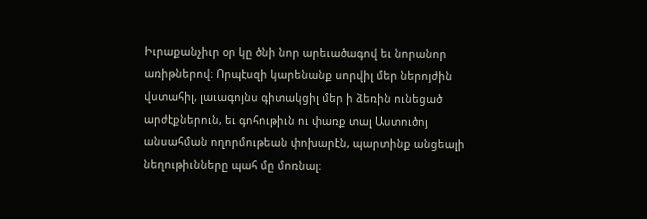Իւրաքանչիւր օր կը ծնի նոր արեւածագով եւ նորանոր առիթներով։ Որպէսզի կարենանք սորվիլ մեր ներոյժին վստահիլ, լաւագոյնս գիտակցիլ մեր ի ձեռին ունեցած արժէքներուն, եւ գոհութիւն ու փառք տալ Աստուծոյ անսահման ողորմութեան փոխարէն, պարտինք անցեալի նեղութիւնները պահ մը մոռնալ։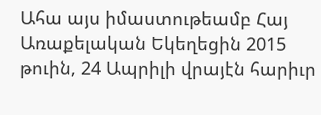Ահա այս իմաստութեամբ Հայ Առաքելական Եկեղեցին 2015 թուին, 24 Ապրիլի վրայէն հարիւր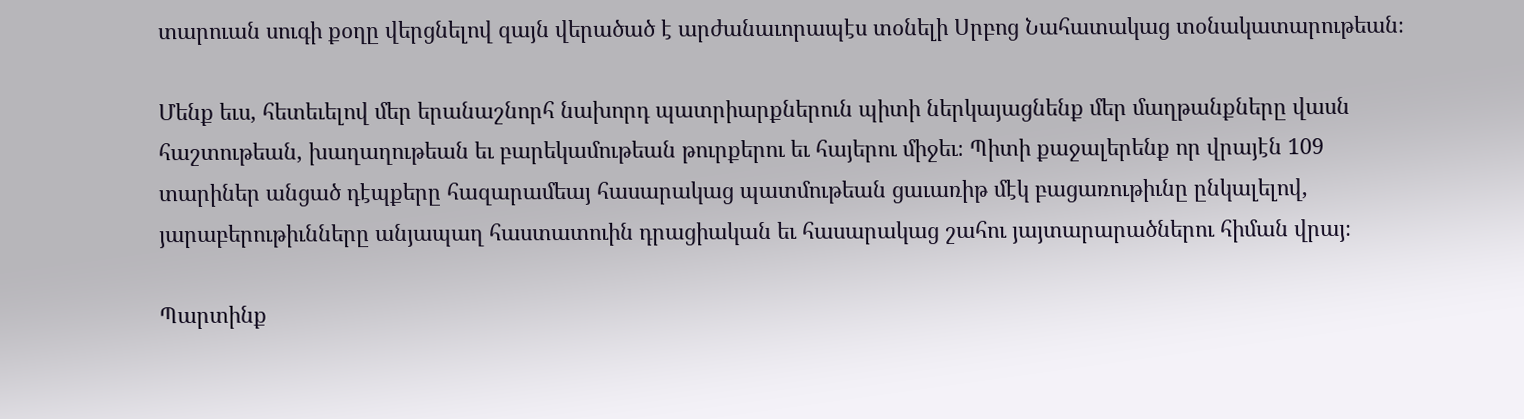տարուան սուգի քօղը վերցնելով զայն վերածած է արժանաւորապէս տօնելի Սրբոց Նահատակաց տօնակատարութեան։

Մենք եւս, հետեւելով մեր երանաշնորհ նախորդ պատրիարքներուն պիտի ներկայացնենք մեր մաղթանքները վասն հաշտութեան, խաղաղութեան եւ բարեկամութեան թուրքերու եւ հայերու միջեւ։ Պիտի քաջալերենք որ վրայէն 109 տարիներ անցած դէպքերը հազարամեայ հասարակաց պատմութեան ցաւառիթ մէկ բացառութիւնը ընկալելով, յարաբերութիւնները անյապաղ հաստատուին դրացիական եւ հասարակաց շահու յայտարարածներու հիման վրայ։

Պարտինք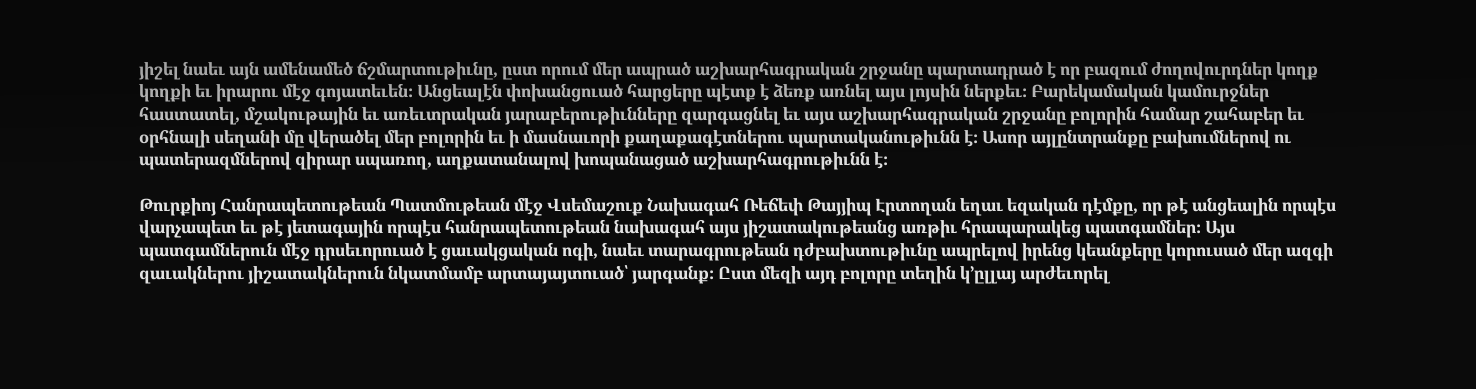յիշել նաեւ այն ամենամեծ ճշմարտութիւնը, ըստ որում մեր ապրած աշխարհագրական շրջանը պարտադրած է որ բազում ժողովուրդներ կողք կողքի եւ իրարու մէջ գոյատեւեն։ Անցեալէն փոխանցուած հարցերը պէտք է ձեռք առնել այս լոյսին ներքեւ։ Բարեկամական կամուրջներ հաստատել, մշակութային եւ առեւտրական յարաբերութիւնները զարգացնել եւ այս աշխարհագրական շրջանը բոլորին համար շահաբեր եւ օրհնալի սեղանի մը վերածել մեր բոլորին եւ ի մասնաւորի քաղաքագէտներու պարտականութիւնն է։ Ասոր այլընտրանքը բախումներով ու պատերազմներով զիրար սպառող, աղքատանալով խոպանացած աշխարհագրութիւնն է։

Թուրքիոյ Հանրապետութեան Պատմութեան մէջ Վսեմաշուք Նախագահ Ռեճեփ Թայյիպ Էրտողան եղաւ եզական դէմքը, որ թէ անցեալին որպէս վարչապետ եւ թէ յետագային որպէս հանրապետութեան նախագահ այս յիշատակութեանց առթիւ հրապարակեց պատգամներ։ Այս պատգամներուն մէջ դրսեւորուած է ցաւակցական ոգի, նաեւ տարագրութեան դժբախտութիւնը ապրելով իրենց կեանքերը կորուսած մեր ազգի զաւակներու յիշատակներուն նկատմամբ արտայայտուած՝ յարգանք։ Ըստ մեզի այդ բոլորը տեղին կ՚ըլլայ արժեւորել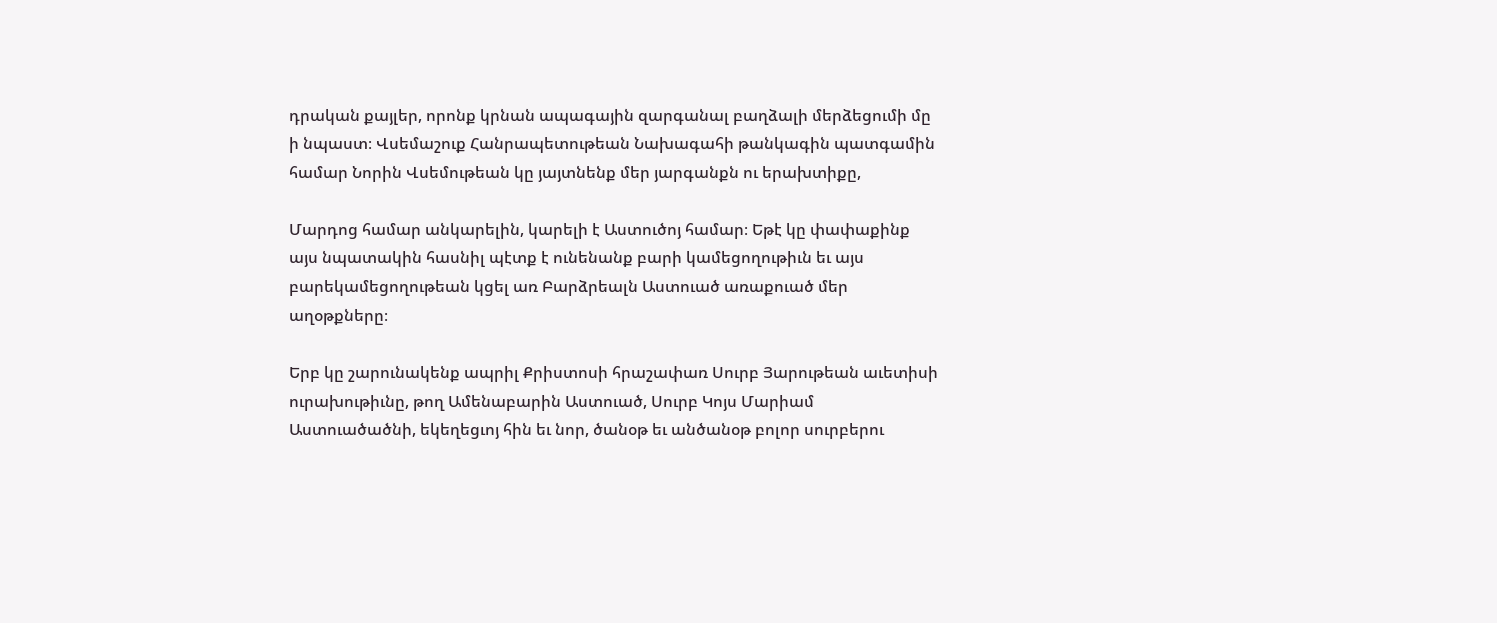դրական քայլեր, որոնք կրնան ապագային զարգանալ բաղձալի մերձեցումի մը ի նպաստ։ Վսեմաշուք Հանրապետութեան Նախագահի թանկագին պատգամին համար Նորին Վսեմութեան կը յայտնենք մեր յարգանքն ու երախտիքը,

Մարդոց համար անկարելին, կարելի է Աստուծոյ համար։ Եթէ կը փափաքինք այս նպատակին հասնիլ պէտք է ունենանք բարի կամեցողութիւն եւ այս բարեկամեցողութեան կցել առ Բարձրեալն Աստուած առաքուած մեր աղօթքները։

Երբ կը շարունակենք ապրիլ Քրիստոսի հրաշափառ Սուրբ Յարութեան աւետիսի ուրախութիւնը, թող Ամենաբարին Աստուած, Սուրբ Կոյս Մարիամ Աստուածածնի, եկեղեցւոյ հին եւ նոր, ծանօթ եւ անծանօթ բոլոր սուրբերու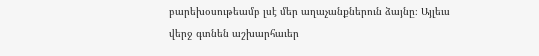բարեխօսութեամբ լսէ մեր աղաչանքներուն ձայնը։ Այլեւս վերջ գտնեն աշխարհաւեր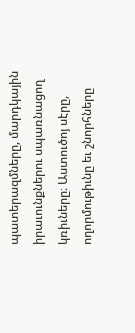պատերազմները, մարդկային իրաւունքներու սպառնացող կռիւները։ Աստուծոյ սէրը, ողորմութիւնը եւ շնորհները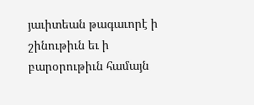յաւիտեան թագաւորէ ի շինութիւն եւ ի բարօրութիւն համայն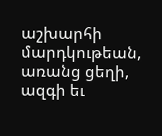աշխարհի մարդկութեան, առանց ցեղի, ազգի եւ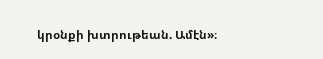կրօնքի խտրութեան. Ամէն»։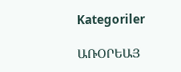Kategoriler

ԱՌՕՐԵԱՅ